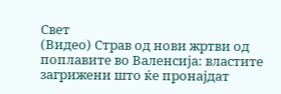Свет
(Видео) Страв од нови жртви од поплавите во Валенсија: властите загрижени што ќе пронајдат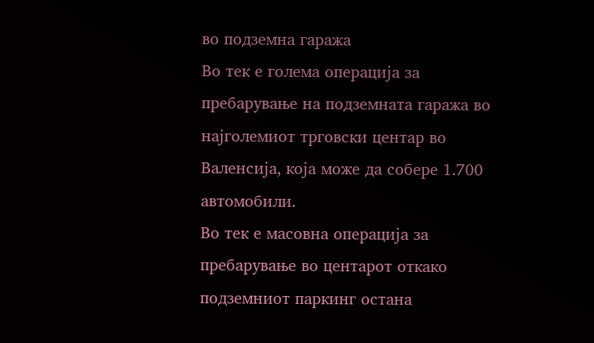во подземна гаража
Во тек е голема операција за пребарување на подземната гаража во најголемиот трговски центар во Валенсија, која може да собере 1.700 автомобили.
Во тек е масовна операција за пребарување во центарот откако подземниот паркинг остана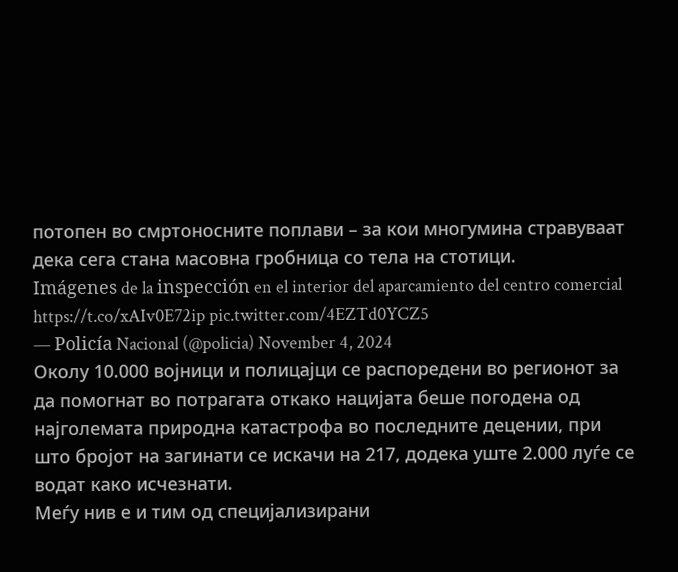потопен во смртоносните поплави – за кои многумина стравуваат дека сега стана масовна гробница со тела на стотици.
Imágenes de la inspección en el interior del aparcamiento del centro comercial https://t.co/xAIv0E72ip pic.twitter.com/4EZTd0YCZ5
— Policía Nacional (@policia) November 4, 2024
Околу 10.000 војници и полицајци се распоредени во регионот за да помогнат во потрагата откако нацијата беше погодена од најголемата природна катастрофа во последните децении, при што бројот на загинати се искачи на 217, додека уште 2.000 луѓе се водат како исчезнати.
Меѓу нив е и тим од специјализирани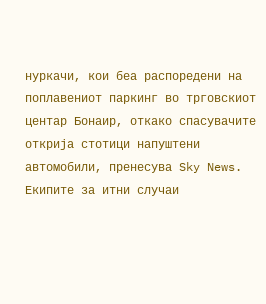нуркачи, кои беа распоредени на поплавениот паркинг во трговскиот центар Бонаир, откако спасувачите открија стотици напуштени автомобили, пренесува Sky News.
Екипите за итни случаи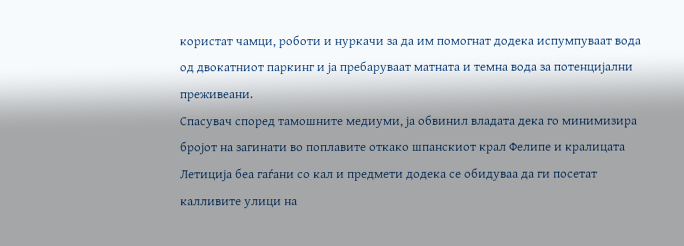користат чамци, роботи и нуркачи за да им помогнат додека испумпуваат вода од двокатниот паркинг и ја пребаруваат матната и темна вода за потенцијални преживеани.
Спасувач според тамошните медиуми, ја обвинил владата дека го минимизира бројот на загинати во поплавите откако шпанскиот крал Фелипе и кралицата Летиција беа гаѓани со кал и предмети додека се обидуваа да ги посетат калливите улици на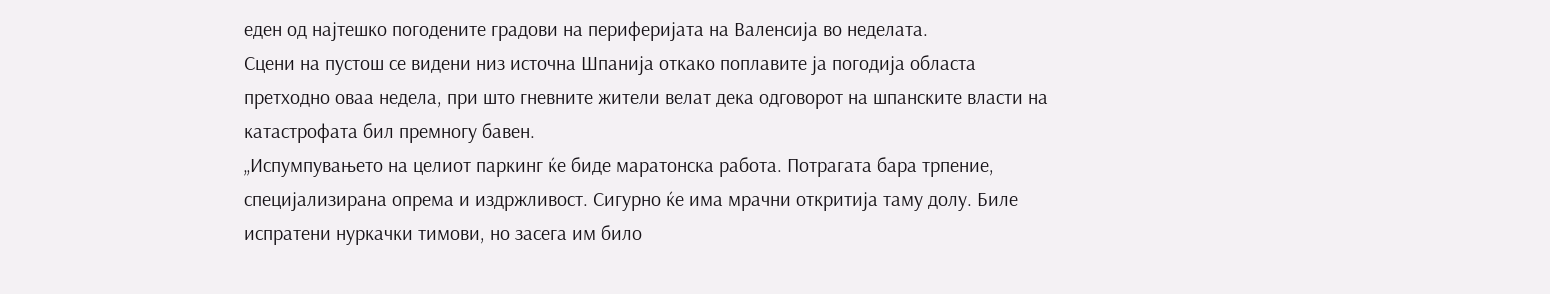еден од најтешко погодените градови на периферијата на Валенсија во неделата.
Сцени на пустош се видени низ источна Шпанија откако поплавите ја погодија областа претходно оваа недела, при што гневните жители велат дека одговорот на шпанските власти на катастрофата бил премногу бавен.
„Испумпувањето на целиот паркинг ќе биде маратонска работа. Потрагата бара трпение, специјализирана опрема и издржливост. Сигурно ќе има мрачни откритија таму долу. Биле испратени нуркачки тимови, но засега им било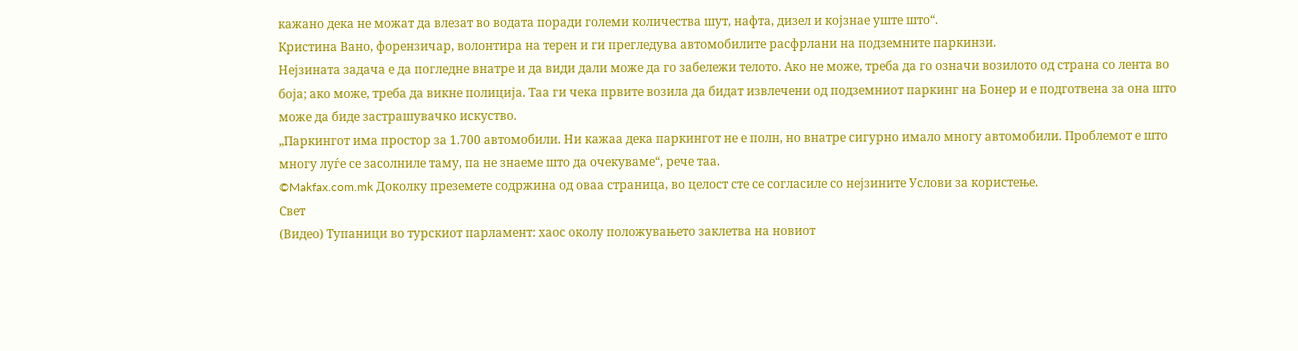кажано дека не можат да влезат во водата поради големи количества шут, нафта, дизел и којзнае уште што“.
Кристина Вано, форензичар, волонтира на терен и ги прегледува автомобилите расфрлани на подземните паркинзи.
Нејзината задача е да погледне внатре и да види дали може да го забележи телото. Ако не може, треба да го означи возилото од страна со лента во боја; ако може, треба да викне полиција. Таа ги чека првите возила да бидат извлечени од подземниот паркинг на Бонер и е подготвена за она што може да биде застрашувачко искуство.
„Паркингот има простор за 1.700 автомобили. Ни кажаа дека паркингот не е полн, но внатре сигурно имало многу автомобили. Проблемот е што многу луѓе се засолниле таму, па не знаеме што да очекуваме“, рече таа.
©Makfax.com.mk Доколку преземете содржина од оваа страница, во целост сте се согласиле со нејзините Услови за користење.
Свет
(Видео) Тупаници во турскиот парламент: хаос околу положувањето заклетва на новиот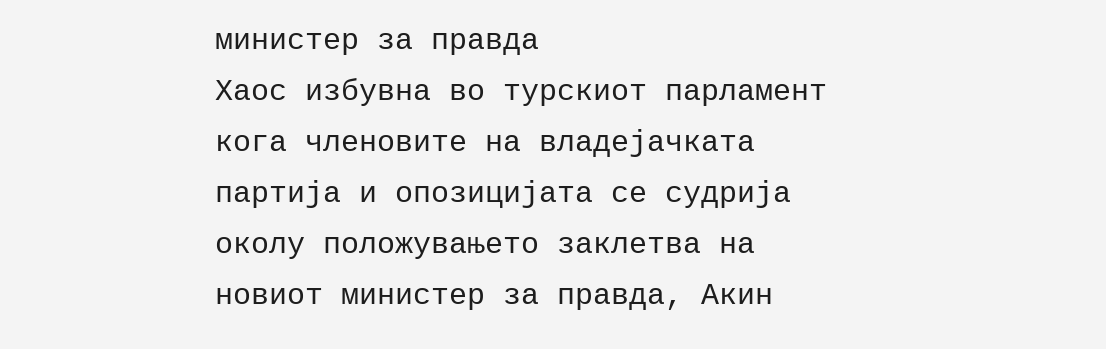министер за правда
Хаос избувна во турскиот парламент кога членовите на владејачката партија и опозицијата се судрија околу положувањето заклетва на новиот министер за правда, Акин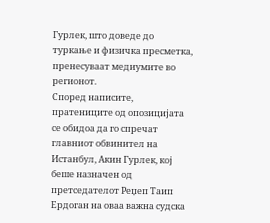Гурлек, што доведе до туркање и физичка пресметка, пренесуваат медиумите во регионот.
Според написите, пратениците од опозицијата се обидоа да го спречат главниот обвинител на Истанбул, Акин Гурлек, кој беше назначен од претседателот Реџеп Таип Ердоган на оваа важна судска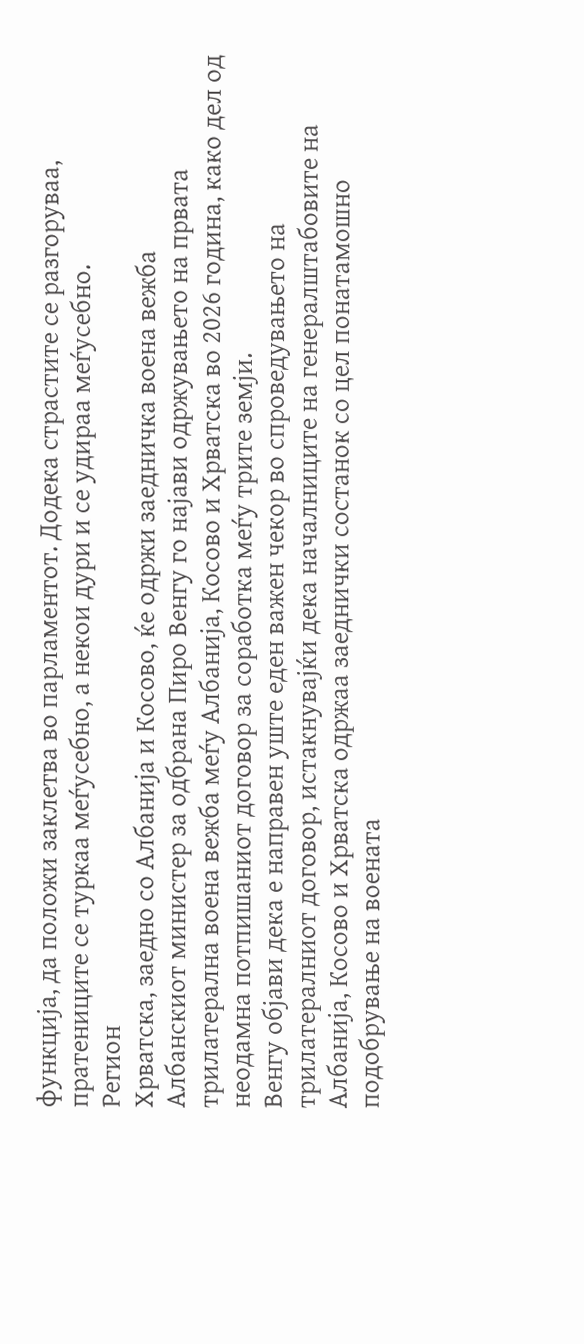функција, да положи заклетва во парламентот. Додека страстите се разгоруваа, пратениците се туркаа меѓусебно, а некои дури и се удираа меѓусебно.
Регион
Хрватска, заедно со Албанија и Косово, ќе одржи заедничка воена вежба
Албанскиот министер за одбрана Пиро Венгу го најави одржувањето на првата трилатерална воена вежба меѓу Албанија, Косово и Хрватска во 2026 година, како дел од неодамна потпишаниот договор за соработка меѓу трите земји.
Венгу објави дека е направен уште еден важен чекор во спроведувањето на трилатералниот договор, истакнувајќи дека началниците на генералштабовите на Албанија, Косово и Хрватска одржаа заеднички состанок со цел понатамошно подобрување на воената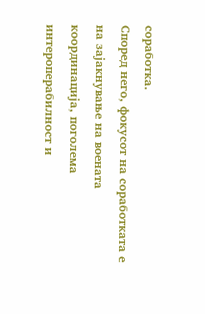соработка.
Според него, фокусот на соработката е на зајакнување на воената координација, поголема интероперабилност и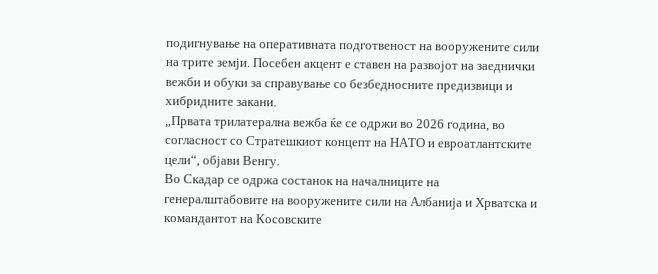подигнување на оперативната подготвеност на вооружените сили на трите земји. Посебен акцент е ставен на развојот на заеднички вежби и обуки за справување со безбедносните предизвици и хибридните закани.
„Првата трилатерална вежба ќе се одржи во 2026 година, во согласност со Стратешкиот концепт на НАТО и евроатлантските цели“, објави Венгу.
Во Скадар се одржа состанок на началниците на генералштабовите на вооружените сили на Албанија и Хрватска и командантот на Косовските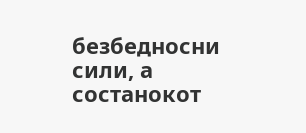безбедносни сили, а состанокот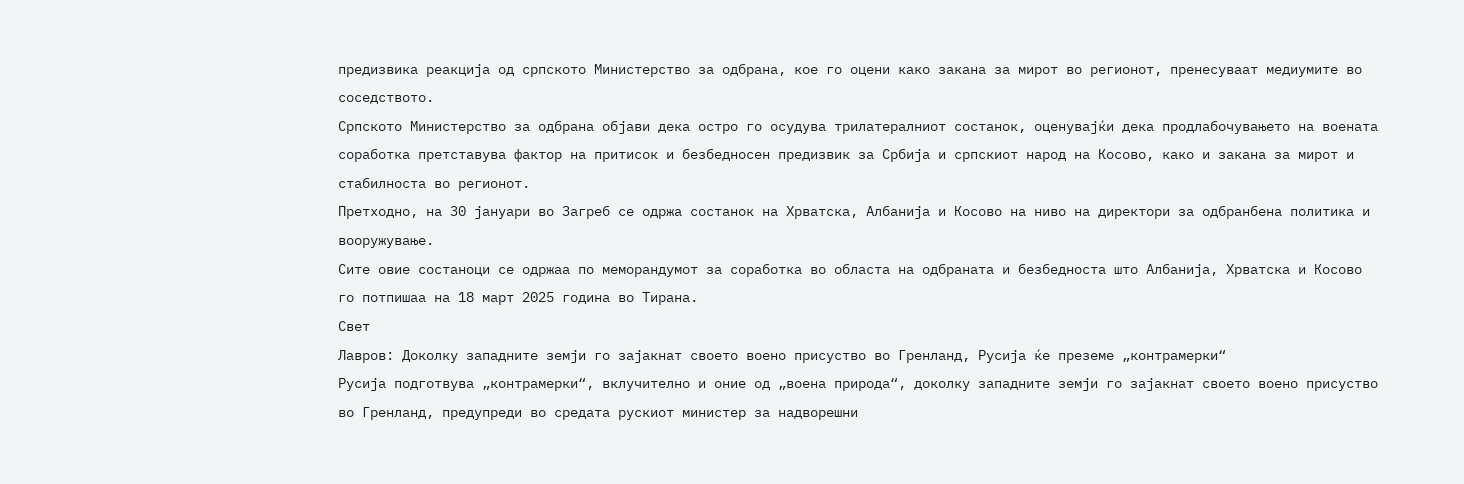предизвика реакција од српското Министерство за одбрана, кое го оцени како закана за мирот во регионот, пренесуваат медиумите во соседството.
Српското Министерство за одбрана објави дека остро го осудува трилатералниот состанок, оценувајќи дека продлабочувањето на воената соработка претставува фактор на притисок и безбедносен предизвик за Србија и српскиот народ на Косово, како и закана за мирот и стабилноста во регионот.
Претходно, на 30 јануари во Загреб се одржа состанок на Хрватска, Албанија и Косово на ниво на директори за одбранбена политика и вооружување.
Сите овие состаноци се одржаа по меморандумот за соработка во областа на одбраната и безбедноста што Албанија, Хрватска и Косово го потпишаа на 18 март 2025 година во Тирана.
Свет
Лавров: Доколку западните земји го зајакнат своето воено присуство во Гренланд, Русија ќе преземе „контрамерки“
Русија подготвува „контрамерки“, вклучително и оние од „воена природа“, доколку западните земји го зајакнат своето воено присуство во Гренланд, предупреди во средата рускиот министер за надворешни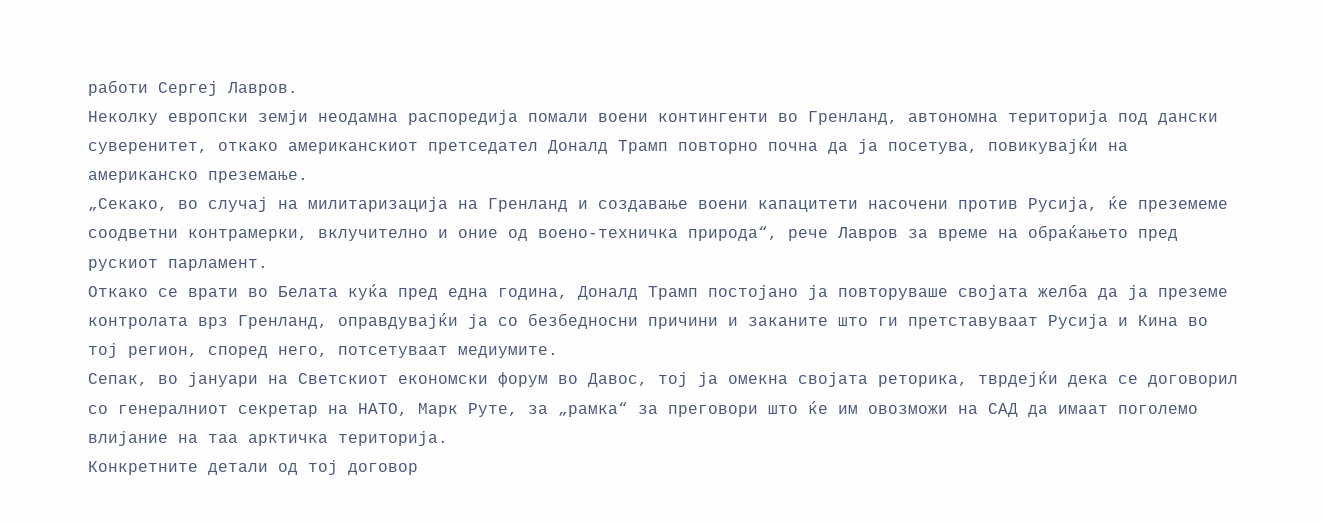работи Сергеј Лавров.
Неколку европски земји неодамна распоредија помали воени контингенти во Гренланд, автономна територија под дански суверенитет, откако американскиот претседател Доналд Трамп повторно почна да ја посетува, повикувајќи на американско преземање.
„Секако, во случај на милитаризација на Гренланд и создавање воени капацитети насочени против Русија, ќе преземеме соодветни контрамерки, вклучително и оние од воено-техничка природа“, рече Лавров за време на обраќањето пред рускиот парламент.
Откако се врати во Белата куќа пред една година, Доналд Трамп постојано ја повторуваше својата желба да ја преземе контролата врз Гренланд, оправдувајќи ја со безбедносни причини и заканите што ги претставуваат Русија и Кина во тој регион, според него, потсетуваат медиумите.
Сепак, во јануари на Светскиот економски форум во Давос, тој ја омекна својата реторика, тврдејќи дека се договорил со генералниот секретар на НАТО, Марк Руте, за „рамка“ за преговори што ќе им овозможи на САД да имаат поголемо влијание на таа арктичка територија.
Конкретните детали од тој договор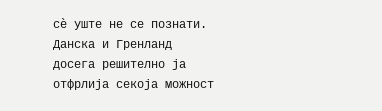сè уште не се познати. Данска и Гренланд досега решително ја отфрлија секоја можност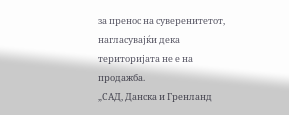за пренос на суверенитетот, нагласувајќи дека територијата не е на продажба.
„САД, Данска и Гренланд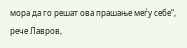мора да го решат ова прашање меѓу себе“, рече Лавров,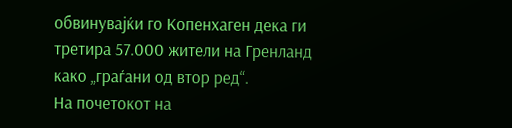обвинувајќи го Копенхаген дека ги третира 57.000 жители на Гренланд како „граѓани од втор ред“.
На почетокот на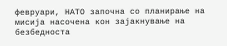февруари, НАТО започна со планирање на мисија насочена кон зајакнување на безбедноста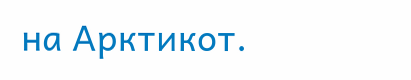на Арктикот.